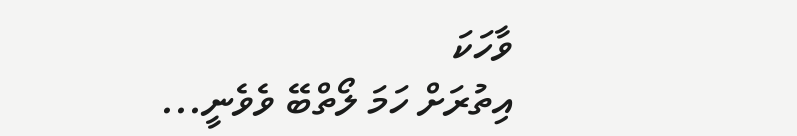ވާހަކަ
އިތުރަށް ހަމަ ލޯތްބޭ ވެވެނީ...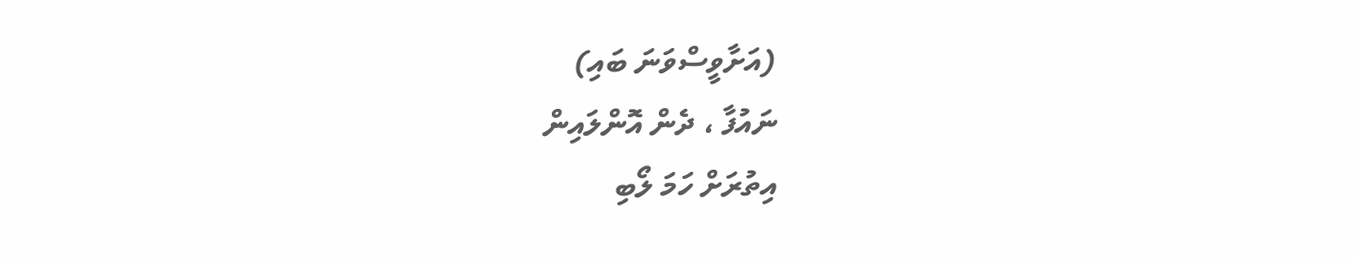(އަށާވީސްވަނަ ބައި)
ނައުފާ ، ދެން އޮންލައިން
އިތުރަށް ހަމަ ލޯބި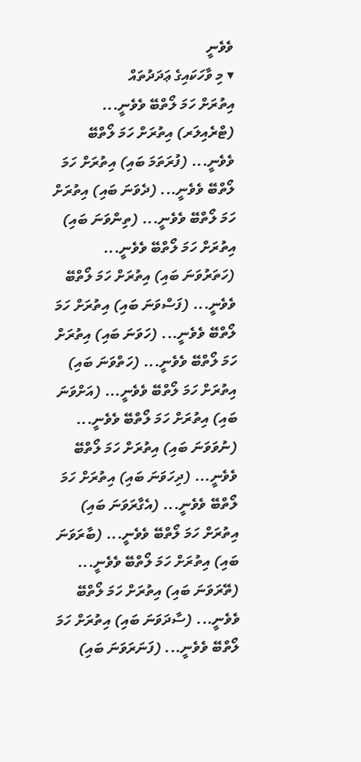ވެވެނީ
▾ މި ވާހަކައިގެ ޢަދަދުތައް
އިތުރަށް ހަމަ ލޯތްބޭ ވެވެނީ... (ޓްރެއިލަރ) އިތުރަށް ހަމަ ލޯތްބޭ ވެވެނީ... (ފުރަތަމަ ބައި) އިތުރަށް ހަމަ ލޯތްބޭ ވެވެނީ... (ދެވަނަ ބައި) އިތުރަށް ހަމަ ލޯތްބޭ ވެވެނީ... (ތިންވަނަ ބައި) އިތުރަށް ހަމަ ލޯތްބޭ ވެވެނީ... (ހަތަރުވަނަ ބައި) އިތުރަށް ހަމަ ލޯތްބޭ ވެވެނީ... (ފަސްވަނަ ބައި) އިތުރަށް ހަމަ ލޯތްބޭ ވެވެނީ... (ހަވަނަ ބައި) އިތުރަށް ހަމަ ލޯތްބޭ ވެވެނީ... (ހަތްވަނަ ބައި) އިތުރަށް ހަމަ ލޯތްބޭ ވެވެނީ... (އަށްވަނަ ބައި) އިތުރަށް ހަމަ ލޯތްބޭ ވެވެނީ... (ނުވަވަނަ ބައި) އިތުރަށް ހަމަ ލޯތްބޭ ވެވެނީ... (ދިހަވަނަ ބައި) އިތުރަށް ހަމަ ލޯތްބޭ ވެވެނީ... (އެގާރަވަނަ ބައި) އިތުރަށް ހަމަ ލޯތްބޭ ވެވެނީ... (ބާރަވަނަ ބައި) އިތުރަށް ހަމަ ލޯތްބޭ ވެވެނީ... (ތޭރަވަނަ ބައި) އިތުރަށް ހަމަ ލޯތްބޭ ވެވެނީ... (ސާދަވަނަ ބައި) އިތުރަށް ހަމަ ލޯތްބޭ ވެވެނީ... (ފަނަރަވަނަ ބައި)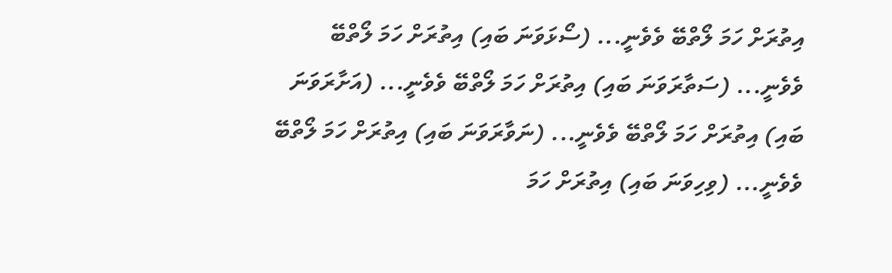އިތުރަށް ހަމަ ލޯތްބޭ ވެވެނީ... (ސޯޅަވަނަ ބައި) އިތުރަށް ހަމަ ލޯތްބޭ ވެވެނީ... (ސަތާރަވަނަ ބައި) އިތުރަށް ހަމަ ލޯތްބޭ ވެވެނީ... (އަށާރަވަނަ ބައި) އިތުރަށް ހަމަ ލޯތްބޭ ވެވެނީ... (ނަވާރަވަނަ ބައި) އިތުރަށް ހަމަ ލޯތްބޭ ވެވެނީ... (ވިހިވަނަ ބައި) އިތުރަށް ހަމަ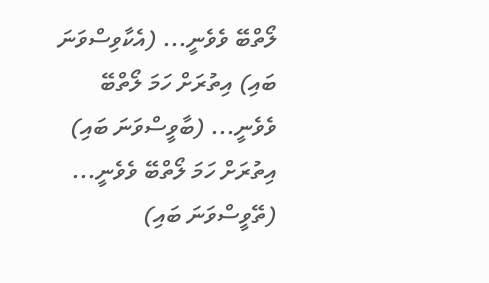ލޯތްބޭ ވެވެނީ... (އެކާވިސްވަނަ ބައި) އިތުރަށް ހަމަ ލޯތްބޭ ވެވެނީ... (ބާވީސްވަނަ ބައި) އިތުރަށް ހަމަ ލޯތްބޭ ވެވެނީ... (ތޭވީސްވަނަ ބައި)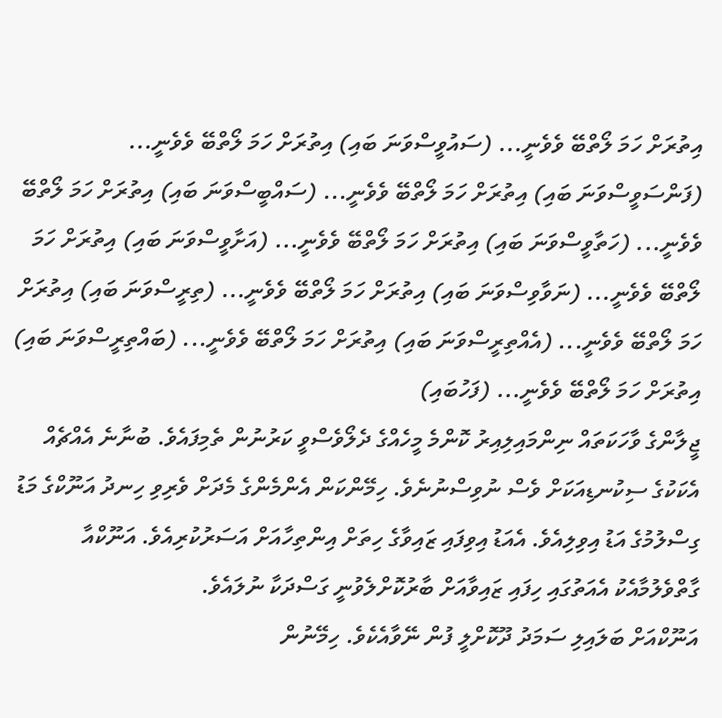އިތުރަށް ހަމަ ލޯތްބޭ ވެވެނީ... (ސައުވީސްވަނަ ބައި) އިތުރަށް ހަމަ ލޯތްބޭ ވެވެނީ... (ފަންސަވީސްވަނަ ބައި) އިތުރަށް ހަމަ ލޯތްބޭ ވެވެނީ... (ސައްބީސްވަނަ ބައި) އިތުރަށް ހަމަ ލޯތްބޭ ވެވެނީ... (ހަތާވީސްވަނަ ބައި) އިތުރަށް ހަމަ ލޯތްބޭ ވެވެނީ... (އަށާވީސްވަނަ ބައި) އިތުރަށް ހަމަ ލޯތްބޭ ވެވެނީ... (ނަވާވިސްވަނަ ބައި) އިތުރަށް ހަމަ ލޯތްބޭ ވެވެނީ... (ތިރީސްވަނަ ބައި) އިތުރަށް ހަމަ ލޯތްބޭ ވެވެނީ... (އެއްތިރީސްވަނަ ބައި) އިތުރަށް ހަމަ ލޯތްބޭ ވެވެނީ... (ބައްތިރީސްވަނަ ބައި) އިތުރަށް ހަމަ ލޯތްބޭ ވެވެނީ... (ފަހުބައި)
ޖީލާންގެ ވާހަކަތައް ނިންމައިލިއިރު ކޮންމެ މީހެއްގެ ދެލޯވެސްވީ ކަރުނުން ތެމިފައެވެ. ބުނާނެ އެއްޗެއް އެކަކުގެ ސިކުނޑިއަކަށް ވެސް ނުވިސްނުނެވެ. ހިމޭންކަން އެންމެންގެ މެދަށް ވެރިވި ހިނދު އަނޫކްގެ މަޑު ގިސްލުމުގެ އަޑު އިވިލިއެވެ. އެއަޑު އިވިފައި ޒައިވާގެ ހިތަށް އިންތިހާއަށް އަސަރުކުރިއެވެ. އަނޫކްއާ ގާތްވެލުމާއެކު އެއަތުގައި ހިފައި ޒައިވާއަށް ބާރުކޮށްލެވުނީ ގަސްދަކާ ނުލައެވެ.
އަނޫކްއަށް ބަލައިލި ސަމަދު ދޫކޮށްލީ ފުން ނޭވާއެކެވެ. ހިމޭނުން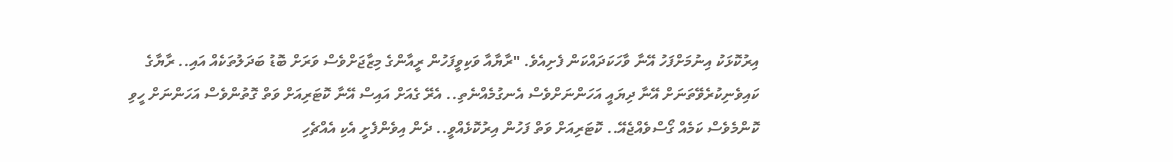އިރުކޮޅަކު އިނުމަށްފަހު އޭނާ ވާހަކަދައްކަން ފެށިއެވެ. "ރާޔާއާ ވަކިވީފަހުން ރީއާންގެ މިޒާޖަށްވެސް ވަރަށް ބޮޑު ބަދަލުތަކެއް އައި.. ރާޔާގެ ކައިވެނިކުރެވޭތަނަށް އޭނާ ދިޔައީ އަހަންނަށްވެސް އެނގުމެއްނެތި.. އެރޭ ގެއަށް އައިސް އޭނާ ކޮޓަރިއަށް ވަތް ގޮތުންވެސް އަހަންނަށް ހީވި ކޮންމެވެސް ކަމެއް ގޯސްވެއްޖެއޭ.. ކޮޓަރިއަށް ވަތް ފަހުން އިރުކޮޅެއްވީ.. ދެން އިވެންފެށީ އެކި އެއްޗެހި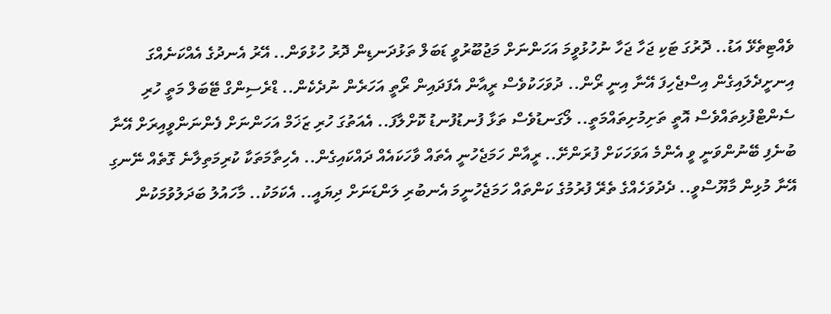ވެއްޓިތެޅޭ އަޑު.. ދޮރުގަ ޓަކި ޖަހާ ޖަހާ ނުހުޅުވީމަ އަހަންނަށް މަޖުބޫރުވީ ޑަބަލް ތަޅުދަނޑިން ދޮރު ހުޅުވަން.. އޭރު އެނދުގެ އެއްކަނެއްގަ އިނށީދެލައިގެން އިސްޖެހިފަ އޭނާ އިނީ ރޯން.. ދުވަހަކުވެސް ރީއާން އެފަދައިން ރޯތީ އަހަރެން ނުދެކެން.. ޑްރެސިންގް ޓޭބަލް މަތީ ހުރި ސެންޓްފުޅިތައްވެސް އޮތީ ތަށިމުށިތައްމަތީ.. ލޯގަނޑުވެސް ތަޅާ ފުނޑުފުނޑު ކޮށްލާފަ.. އެއަތުގަ ހުރި ޒަޚަމް އަހަންނަށް ފެންނަންވީއިރަށް އޭނާ ބުނެފި ބޭނުންވަނީ ވީ އެންމެ އަވަހަކަށް ފުރަންށޭ.. ރީއާން ހަމަޖެހުނީ އެތައް ވާހަކައެއް ދައްކައިގެން.. އެހިތާމަތަކާ ކުރިމަތިލާނެ ގޮތެއް ނޭނގި އޭނާ މުޅިން މާޔޫސްވީ.. ދެދުވަހެއްގެ ތެރޭ ފުރުމުގެ ކަންތައް ހަމަޖެހުނީމަ އެނބުރި ލަންޑަނަށް ދިޔައީ.. އެކަމަކު.. މާހައުލު ބަދަލުވުމަކުން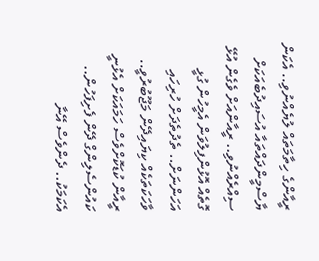ރީއާންގެ ހިތާމަތައް ލުޔެއްނުވި.. އެކަން ޔާސްމީންދައްތައާ އުސައިދުބެއަކަށް ސިއްރެއްނުވި.. ރީއާންއަށް ވެގެން އުޅޭ ގޮތެއް އޮޅުންފިލުވަން އެމީހުން ގުޅީ އަހަންނަށް.. ތެދުތެދަށް ހުރިހައި ވާހަކަތަކެއް ކިޔައިދޭން މަޖޫބުރުވީ.. ރީއާން ކުޑަކޮށްވެސް ހަމައަކަށް އެޅުނީ ކައުންސެލިންގް ދޭން ފެށިފަހުން.. އެކަމަކު.. ދެންވެސް އޭނާ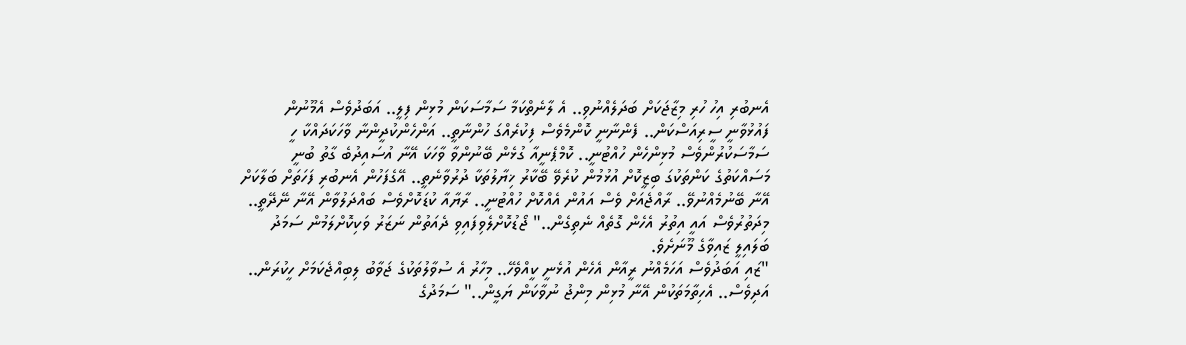އެނބުރި އިހު ހުރި މިޒާޖަކަށް ބަދަލެއްނުވި.. އެ ލާނެތްކަމާ ސަމާސަކަން މުޅިން ފިލީ.. އަބަދުވެސް އެމޫނުން ފައުޅުވާނީ ސީރިއަސްކަން.. ފެންނާނީ ކޮންމެވެސް ފިކުރެއްގަ ހުންނާތީ.. އަންހެންކުދީންނާ ވާހަކަދައްކާ ހީ ސަމާސަކުރުންވެސް މުޅިންހެން ހުއްޓުނީ.. ކޮމްޕެނީއާ ގުޅެން ބޭނުންވާ ވާހަކަ އޭނާ އުސައިދުބެ ގާތު ބުނީ މަސައްކަތުގެ ކަންތަކުގަ ބިޒީކޮށް އުޅުމުން ކުރެވޭ ބޭކާރު ޚިޔާލުތަކާ ދުރުވާނެތީ.. އޭގެފަހުން އެނބުރި ފަހަތަށް ބަލާކަށް އޭނާ ބޭނުމެއްނުވޭ.. ރާއްޖެއަށް ވެސް އައުން އެއްކޮށް ހުއްޓުނީ.. ރާޔާއާ ކުޑަކޮށްވެސް ބައްދަލުވާން އޭނާ ނޭދޭތީ.. މިދަތުރުވެސް އައީ އިތުރު އެހެން ގޮތެއް ނެތިގެން.." ޖޯޑުކޮށްލެވިފައިވި ދެއަތުން ނަޒަރު ވަކިކޮށްލަމުން ސަމަދު ބަލައިލީ ޒައިވާގެ މޫނަށެވެ.
"ޒައި އަބަދުވެސް އަހަމެއްނު ރީއާން އެހެން އުޅެނީ ކީއްވެހޭ.. މިހާރު އެ ސުވާލުތަކުގެ ޖަވާބު ލިބިއްޖެކަމަށް ހީކުރަން.. އަދިވެސް.. އެހިތާމަތަކުން އޭނާ މުޅިން މިންޖު ނުވާކަން ޔަގީން.." ސަމަދުގެ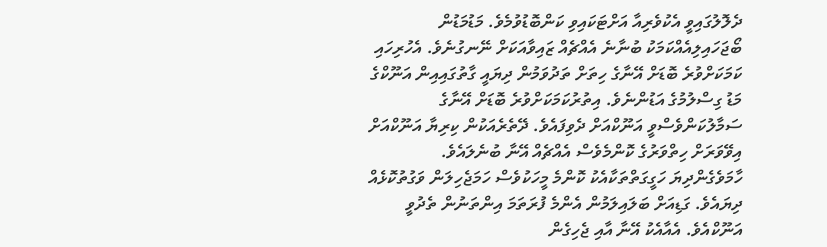ދެލޮލުގައިވީ އެކުވެރިއާ އަށްޓަކައިވި ކަންބޮޑުވުމެވެ. މަޑުމަޑުން ބޯޖަހައިލިއެއްކަމަކު ބުނާނެ އެއްޗެއް ޒައިވާއަކަށް ނޭނގުނެވެ. އެހުރިހައި ކަމަކަށްވުރެ ބޮޑަށް އޭނާގެ ހިތަށް ތަދުވަމުން ދިޔައީ ގާތުގައިއިން އަނޫކްގެ މަޑު ގިސްލުމުގެ އަޑުންނެވެ. އިތުރުކަމަކަށްވުރެ ބޮޑަށް އޭނާގެ ސަމާލުކަންވެސްވީ އަނޫކްއަށް ދެވިފައެވެ. ދޭތެރެއަކުން ކިރިޔާ އަނޫކްއަށް އިވޭވަރަށް ހިތްވަރުގެ ކޮންމެވެސް އެއްޗެއް އޭނާ ބުނެލައެވެ.
ހާމަވެގެންދިޔަ ހަގީގަތްތަކާއެކު ކޮންމެ މީހަކުވެސް ހަމަޖެހިލަން ވަގުތުކޮޅެއް ދިޔައެވެ. ގަޑިއަށް ބަލައިލަމުން އެންމެ ފުރަތަމަ އިންތަނުން ތެދުވީ އަނޫކްއެވެ. އެއާއެކު އޭނާ އާއި ޖެހިގެން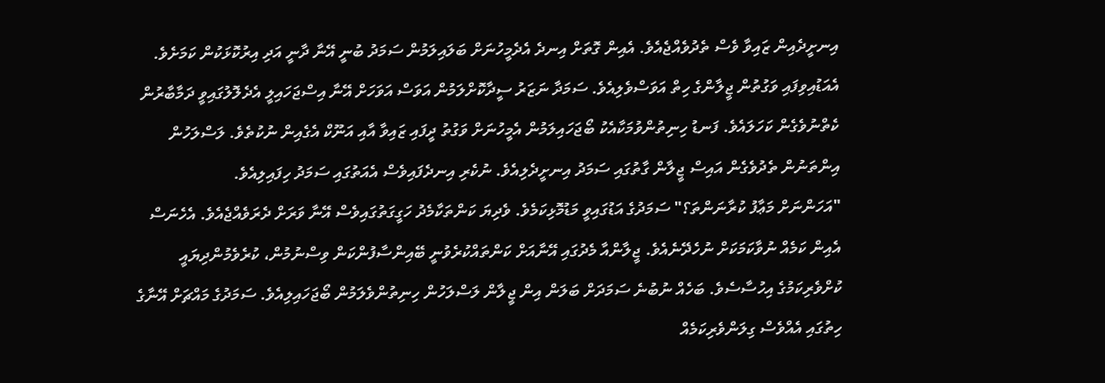އިނށީދެއިން ޒައިވާ ވެސް ތެދުވެއްޖެއެވެ. އެއިން ގޮތަށް އިނދެ އެދެމީހުނަށް ބަލައިލަމުން ސަމަދު ބުނީ އޭނާ ދާނީ އަދި އިރުކޮޅަކުން ކަމަށެވެ. އެއަޑުއިވިފައި ވަގުތުން ޖީލާންގެ ހިތް އަވަސްވެލިއެވެ. ސަމަދާ ނަޒަރު ސީދާކޮށްލަމުން އަވަސް އަވަހަށް އޭނާ އިސްޖަހައިލީ އެދެލޮލުގައިވީ ދަމާބާރުން ކެތްނުވެގެން ކަހަލައެވެ. ފަނޑު ހިނިތުންވުމަކާއެކު ބޯޖަހައިލަމުން އެމީހުނަށް ވަގުތު ދީފައި ޒައިވާ އާއި އަނޫކް އެގެއިން ނުކުތެވެ. ލަސްލަހުން އިންތަނުން ތެދުވެގެން އައިސް ޖީލާން ގާތުގައި ސަމަދު އިނށީދެލިއެވެ. ނުކެރި އިނދެފައިވެސް އެއަތުގައި ސަމަދު ހިފައިލިއެވެ.
"އަހަންނަށް މަޢާފު ކުރާނަންތަ؟" ސަމަދުގެ އަޑުގައިވީ މަޑުމޮޅިކަމެވެ. ވެދިޔަ ކަންތަކާމެދު ހަގީގަތުގައިވެސް އޭނާ ވަރަށް ދެރަވެއްޖެއެވެ. އެހެނަސް އެއިން ކަމެއް ނުވާކަމަކަށް ނުހެދޭނެއެވެ. ޖީލާންއާ މެދުގައި އޭނާއަށް ކަންތައްކުރެވުނީ ބޭއިންސާފުންކަން ވިސްނުމުން، ކުރެވެމުންދިޔައީ ކުށްވެރިކަމުގެ އިހުސާސެވެ. ބަހެއް ނުބުނެ ސަމަދަށް ބަލަން އިން ޖީލާން ލަސްލަހުން ހިނިތުންވެލަމުން ބޯޖަހައިލިއެވެ. ސަމަދުގެ މައްޗަށް އޭނާގެ ހިތުގައި އެއްވެސް ގިލަންވެރިކަމެއް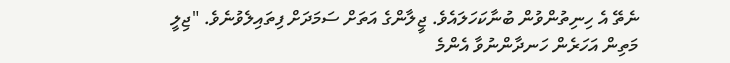ނެތޭ އެ ހިނިތުންވުން ބުނާކަހަލައެވެ. ޖީލާންގެ އަތަށް ސަމަދަށް ފިތައިލެވުނެވެ. "ޖިލީ މަތިން އަހަރެން ހަނދާންނުވާ އެންމެ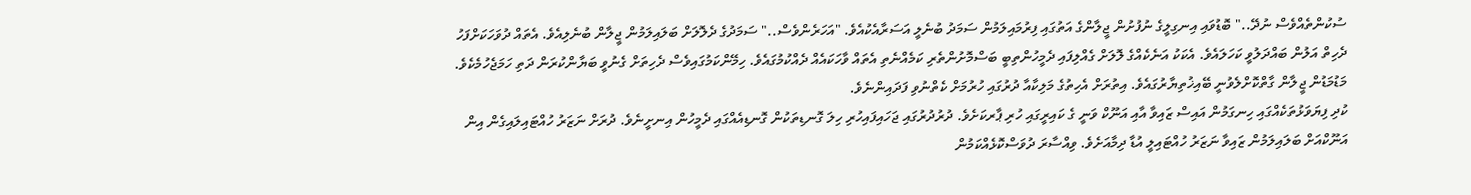ސުކުންތެއްވެސް ނުދޭ.." ބޮޑުވައި އިނގިލީގެ ނުފުށުން ޖީލާންގެ އަތުގައި ފިރުމައިލަމުން ސަމަދު ބުނެލީ އަސަރާއެކުއެވެ. "އަހަރެންވެސް.." ސަމަދުގެ ދެލޮލަށް ބަލައިލަމުން ޖީލާން ބުނެލިއެވެ. އެތައް ދުވަހަކަށްފަހު ދެހިތް އަލުން ބައްދަލުވީ ކަހަލައެވެ. އެކަކު އަނެކެއްގެ ލޮލަށް ގެއްލިފައި ދެމީހުންތިބީ ބަސްމޮށުންތެރި ކަމެއްނެތި އެތައް ވާހަކައެއް ދެއްކުމުގައެވެ. ހިމޭންކަމުގައިވެސް ދެހިތަށް ގެނުވީ ބަޔާންކުރަން ދަތި ހަމަޖެހުމެކެވެ. މަޑުމަޑުން ޖީލާން ގާތްކޮށްލެވުނީ ބޭއިޚުތިޔާރުގައެވެ. އިތުރަށް އެހިތުގެ މަލިކާއާ ދުރުގައި ހުރުމަށް ކެތްނުވި ފަދައިންނެވެ.
ކުދި ފިޔަވަޅުތަކެއްގައި ހިނގަމުން އައިސް ޒައިވާ އާއި އަނޫކް ވަނީ ގެ ކައިރީގައި ހުރި ޕާރކަށެވެ. ދުރުދުރުގައި ޖަހައިފައިހުރި ހިލަ ގޮނޑިތަކުން ގޮނޑިއެއްގައި ދެމީހުން އިނށީނެވެ. ދުރަށް ނަޒަރު ހުއްޓައިލައިގެން އިން އަނޫކްއަށް ބަލައިލަމުން ޒައިވާ ނަޒަރު ހުއްޓައިލީ އުޑާ ދިމާއަށެވެ. ވިއްސާރަ ދުވަސްކޮޅެއްކަމުން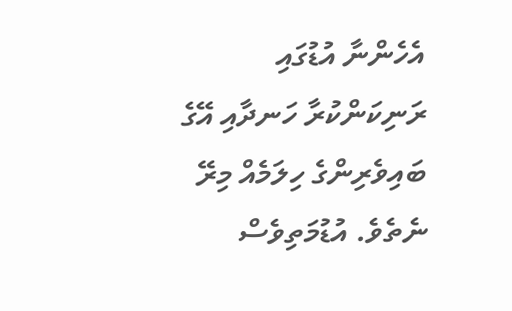އެހެންނާ އުޑުގައި ރަނިކަންކުރާ ހަނދާއި އޭގެ ބައިވެރިންގެ ހިލަމެއް މިރޭ ނެތެވެ. އުޑުމަތިވެސް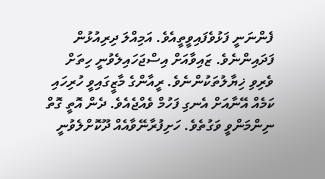ފެންނަނީ ފަޅުވެފައިވީތީއެވެ. އަމިއްލަ ދިރިއުޅުން ފަދައިންނެވެ. ޒައިވާއަށް އިސްޖަހައިލެވުނީ ހިތަށް ވެރިވި ޚިޔާލުތަކުންނެވެ. ރީއާންގެ މާޒީގައިވީ ހުރިހައި ކަމެއް އޭނާއަށް އެނގި ފަހުމް ވެއްޖެއެވެ. ދެން އޮތީ ގޮތް ނިންމަންވީ ވަގުތެވެ. ހަށިފުރާނޭވާއެއް ދޫކޮށްލެވުނީ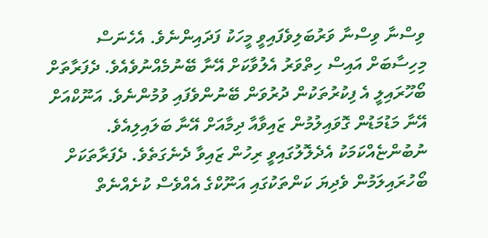ވިސްނާ ވިސްނާ ވަރުބަލިވެފައިވީ މީހަކު ފަދައިންނެވެ. އެހެނަސް މިހިސާބަށް އައިސް ހިތްވަރު އެލުވާކަށް އޭނާ ބޭނުމެއްނުވެއެވެ. ދެފަރާތަށް ބޯހޫރައިލީ އެ ފިކުރުތަކުން ދުރުވަން ބޭނުންވެފައި ވުމުންނެވެ. އަނޫކްއަށް އޭނާ މަޑުމަޑުން ގޮވައިލުމުން ޒައިވާއާ ދިމާއަށް އޭނާ ބަލައިލިއެވެ. ނުބުންޏެއްކަމަކު އެދެލޮލުގައިވީ ރިހުން ޒައިވާ ދެނެގަތެވެ. ދެފަރާތަކަށް ބޯހުރައިލަމުން ވެދިޔަ ކަންތަކުގައި އަނޫކްގެ އެއްވެސް ކުށެއްނެތް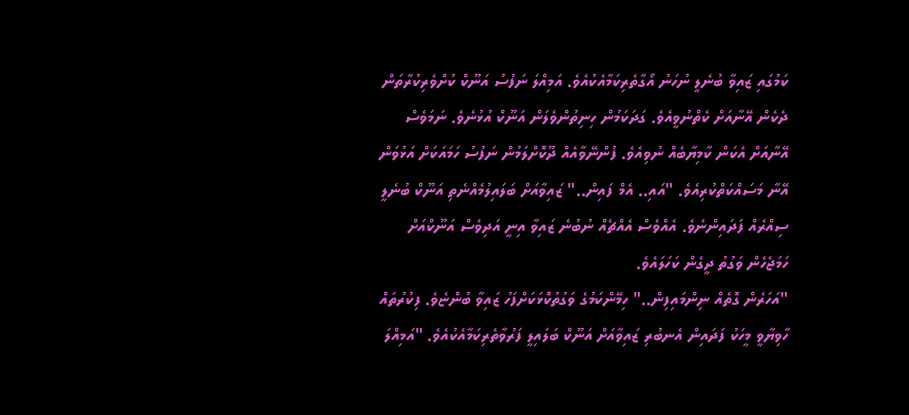ކަމުގައި ޒައިވާ ބުނެލީ ނުހަނު އޯގާތެރިކަމާއެކުއެވެ. އަމިއްލަ ނަފުސު އަނޫކް ކުށްވެރިކުރާތަން ދެކެން އޭނާއަށް ކެތްނުވީއެވެ. ގަދަކަމުން ހިނިތުންވެލަން އަނޫކް އުޅުނެވެ. ނަމަވެސް އޭނާއަށް އެކަން ކާމިޔާބެއް ނުވިއެވެ. ފުންނޭވާއެއް ދޫކޮށްލަމުން ނަފުސު ހަމައަކަށް އަޅުވަން އޭނާ މަސައްކަތްކުރިއެވެ. "އައި.. އެމް ފައިން.." ޒައިވާއަށް ބަލައިލުމެއްނެތި އަނޫކް ބުނެލީ ސިއްރެއް ފަދައިންނެވެ. އެއްވެސް އެއްޗެއް ނުބުނެ ޒައިވާ އިނީ އަދިވެސް އަނޫކްއަށް ހަމަޖެހެން ވަގުތު ދީގެން ކަހަލައެވެ.
"އަހަރެން ގޮތެއް ނިންމައިފިން.." ހިމޭންކަމުގެ ވަގުތުކޮޅަކަށްފަހު ޒައިވާ ބުންޏެވެ. ފިކުރުތައް ހާވިޔާވީ މީހަކު ފަދައިން އެނބުރި ޒައިވާއަށް އަނޫކް ބަލައިލީ ފަރުވާތެރިކަމާއެކުއެވެ. "އަމިއްލަ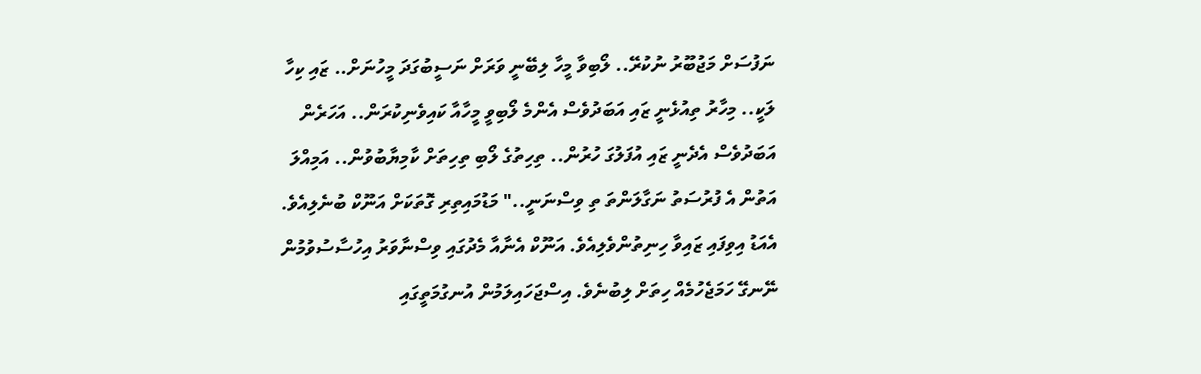ނަފުސަށް މަޖުބޫރު ނުކުރޭ.. ލޯބިވާ މީހާ ލިބޭނީ ވަރަށް ނަސީބުގަދަ މީހުނަށް.. ޒައި ކިހާ ލަކީ.. މިހާރު ތިއުޅެނީ ޒައި އަބަދުވެސް އެންމެ ލޯބިވީ މީހާއާ ކައިވެނިކުރަން.. އަހަރެން އަބަދުވެސް އެދެނީ ޒައި އުފަލުގަ ހުރުން.. ތިހިތުގެ ލޯބި ތިހިތަށް ކާމިޔާބުވުން.. އަމިއްލަ އަތުން އެ ފުރުސަތު ނަގާލަންތަ ތި ވިސްނަނީ.." މަޑުމައިތިރި ގޮތަކަށް އަނޫކް ބުނެލިއެވެ. އެއަޑު އިވިފައި ޒައިވާ ހިނިތުންވެލިއެވެ. އަނޫކް އެނާއާ މެދުގައި ވިސްނާވަރު އިހުސާސުވުމުން ނޭނގޭ ހަމަޖެހުމެއް ހިތަށް ލިބުނެވެ. އިސްޖަހައިލަމުން އުނގުމަތީގައި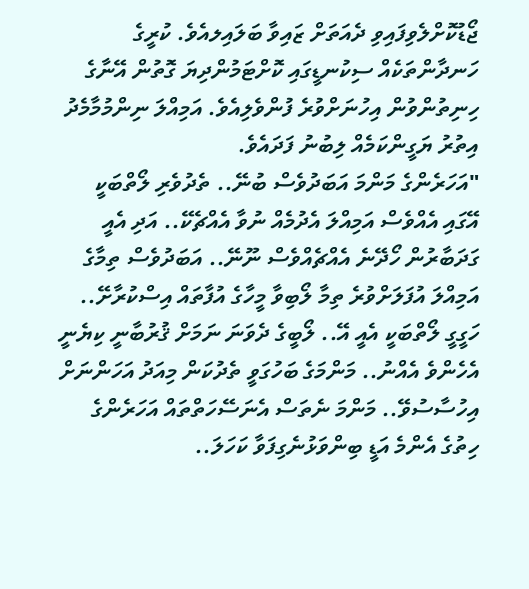ޖޯޑުކޮށްލެވިފައިވި ދެއަތަށް ޒައިވާ ބަލައިލއެވެ. ކުރީގެ ހަނދާންތަކެއް ސިކުނޑީގައި ކޮށްޓަމުންދިޔަ ގޮތުން އޭނާގެ ހިނިތުންވުން އިހުނަށްވުރެ ފުންވެލިއެވެ. އަމިއްލަ ނިންމުމާމެދު އިތުރު ޔަގީންކަމެއް ލިބުނު ފަދައެވެ.
"އަހަރެންގެ މަންމަ އަބަދުވެސް ބުނޭ.. ތެދުވެރި ލޯތްބަކީ އޭގައި އެއްވެސް އަމިއްލަ އެދުމެއް ނުވާ އެއްޗެކޭ.. އަދި އެއީ ގަދަބާރުން ހޯދޭނެ އެއްޗެއްވެސް ނޫނޭ.. އަބަދުވެސް ތިމާގެ އަމިއްލަ އުފަލަށްވުރެ ތިމާ ލޯބިވާ މީހާގެ އުފާތައް އިސްކުރާށޭ.. ހަގީގީ ލޯތްބަކީ އެއީ އޭ.. ލޯބީގެ ދެވަނަ ނަމަށް ޤުރުބާނީ ކިޔެނީ އެހެންވެ އެއްނު.. މަންމަގެ ބަހުގަވީ ތެދުކަން މިއަދު އަހަންނަށް އިހުސާސުވޭ.. މަންމަ ނެތަސް އެނަސޭހަތްތައް އަހަރެންގެ ހިތުގެ އެންމެ އަޑީ ބިންވަޅުނެގިފަވާ ކަހަލަ..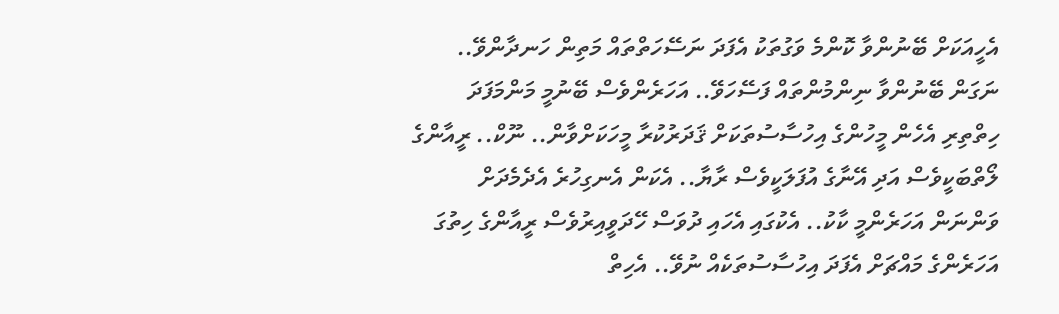އެހީއަކަށް ބޭނުންވާ ކޮންމެ ވަގުތަކު އެފަދަ ނަސޭހަތްތައް މަތިން ހަނދާންވޭ.. ނަގަން ބޭނުންވާ ނިންމުންތައް ފަސޭހަވޭ.. އަހަރެންވެސް ބޭނުމީ މަންމަފަދަ ހިތްތިރި އެހެން މީހުންގެ އިހުސާސުތަކަށް ޤަދަރުކުރާ މީހަކަށްވާން.. ނޫކް.. ރީއާންގެ ލޯތްބަކީވެސް އަދި އޭނާގެ އުފަލަކީވެސް ރާޔާ.. އެކަން އެނގިހުރެ އެދެމެދަށް ވަންނަން އަހަރެންމީ ކާކު.. އެކުގައި އެހައި ދުވަސް ހޭދަވީއިރުވެސް ރީއާންގެ ހިތުގަ އަހަރެންގެ މައްޗަށް އެފަދަ އިހުސާސުތަކެއް ނުވޭ.. އެހިތް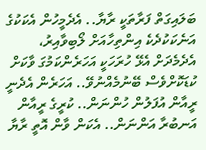ބަލައިގަތް ފަރާތަކީ ރާޔާ.. އެދެމީހުން އެކަކުގެ އަނެކަކުދެކެ އިންތިހާއަށް ލޯބިވާއިރު، އެދެމެދަށް އެޅޭ ހުރަހަކީ އަހަރެންކަމުގަ ވާކަށް ކުޑަކޮށްވެސް ބޭނުމެއްނުވޭ.. އަހަރެން އެދެނީ ރީއާން އުފަލުން ހުންނަން.. ކުރީގެ ރީއާން އަނބުރާ އަންނަން.. އެކަން ވާން އޮތީ ރާޔާ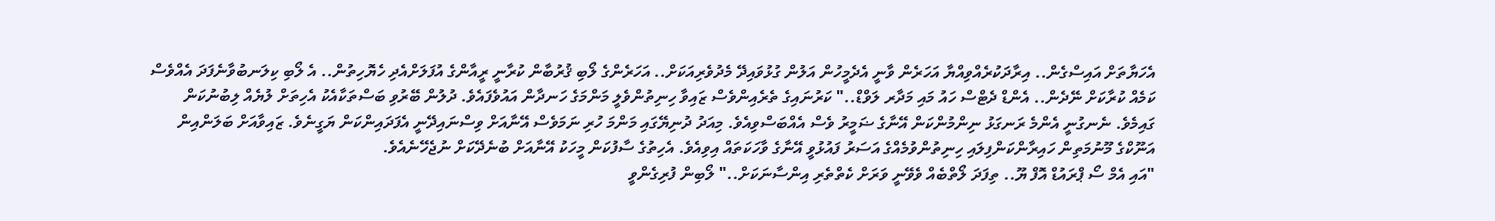އެހަޔާތަށް އައިސްގެން.. އިރާދަކުރެއްވިއްޔާ އަހަރެން ވާނީ އެދެމީހުން އަލުން ގުޅުވައިދޭ މެދުވެރިއަކަށް.. އަހަރެންގެ ލޯބި ޤުރުބާން ކުރާނީ ރީއާންގެ އުފަލަށްއެދި ހެޔޮހިތުން.. އެ ލޯބި ކިލަނބުވާނެފަދަ އެއްވެސް ކަމެއް ކުރާކަށް ނޭދެން.. އެންޑް ދެޓްސް ހައު މައި މަދާރ ލަވްޑް.." ކަރުނައިގެ ތެރެއިންވެސް ޒައިވާ ހިނިތުންވެލީ މަންމަގެ ހަނދާން އައުވެފައެވެ. ދުލުން ބޭރުވި ބަސްތަކާއެކު އެހިތަށް ލުޔެއް ލިބުނުކަން ގައިމެވެ. ނެނގުނީ އެންމެ ރަނގަޅު ނިންމުންކަން އޭނާގެ ޟަމީރު ވެސް އެއްބަސްވިއެވެ. މިއަދު ދުނިޔޭގައި މަންމަ ހުރި ނަމަވެސް އޭނާއަށް ވިސްނައިދޭނީ އެފަދައިންކަން ޔަގީނެވެ. ޒައިވާއަށް ބަލަންއިން އަނޫކްގެ މޫނުމަތިން ހައިރާންކަންފިލައި ހިނިތުންވުމެއްގެ އަސަރު ފައުޅުވީ އޭނާގެ ވާހަކަތައް އިވިއެވެ. އެހިތުގެ ސާފުކަން މީހަކު އޭނާއަށް ބުނެދޭކަށް ނުޖެހޭނެއެވެ.
"އައި އެމް ސޯ ޕްރައުޑް އޮފް ޔޫ.. ތިފަދަ ލޯތްބެއް ވެވޭނީ ވަރަށް ކެތްތެރި އިންސާނަކަށް.." ލޯބިން ފުރިގެންވީ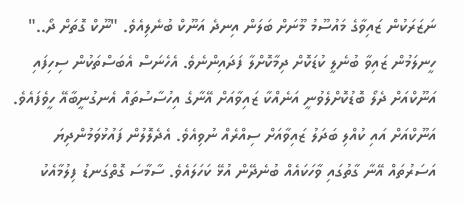ނަޒަރަކުން ޒައިވާގެ މައުސޫމު މޫނަށް ބަލަން އިނދެ އަނޫކް ބުނެލިއެވެ. "ނޫކް ގޮތަށް ދޯ.." ހީނލަމުން ޒައިވާ ބުނެލީ ކުޑަކޮށް ދިމާކޮށްލާ ފަދައިންނެވެ. އެހެނަސް އެބަސްތަކުން ސިހިފައި އަނޫކްއަށް ދެލޯ ބޮޑުކޮށްލެވުނީ އަނެއްކާ ޒައިވާއަށް އޭނާގެ އިހުސާސުތައް އެނގުނީބާއޭ ހީވެފައެވެ. އަނޫކްއަށް އައި ކުއްލި ބަދަލު ޒައިވާއަށް ސިއްރެއް ނުވިއެވެ. އެދެލޮލުން ފައުޅުވަމުންދިޔަ އަސަރުތައް އޭނާ ގާތުގައި ވާހަކައެއް ބުނެދޭން އުޅޭ ކަހަލައެވެ. ސާމާސަ ގޮތްގަނޑު ފިލުމާއެކު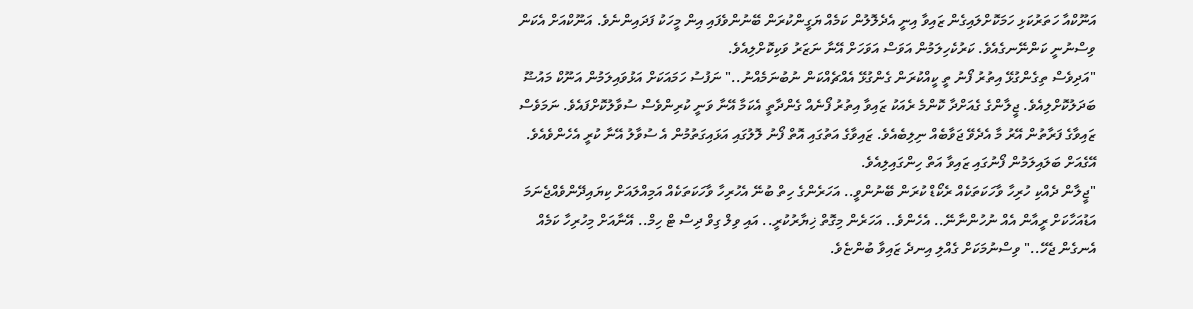އަނޫކްއާ ހަތަރުކަޅި ހަމަކޮށްލައިގެން ޒައިވާ އިނީ އެދެލޮލުން ކަމެއް ޔަގީންކުރަން ބޭނުންވެފައި އިން މީހަކު ފަދައިންނެވެ. އަނޫކްއަށް އެކަން ވިސްނުނީ ކަންނޭނގެއެވެ. ކަރުކެހިލަމުން އަވަސް އަވަހަށް އޭނާ ނަޒަރު ވަކިކޮށްލިއެވެ.
"އަދިވެސް ތިގެންގުޅޭ އިތުރު ފޯނު ތީ ކީއްކުރަން ގެންގުޅޭ އެއްޗެއްކަން ނުބުނަމެއްނު.." ނަފުސު ހަމައަކަށް އަޅުވައިލަމުން އަނޫކް މައުޟޫ ބަދަލުކޮށްލިއެވެ. ޖީލާންގެ ގެއަށްދާ ކޮންމެ ރެއަކު ޒައިވާ އިތުރު ފޯނެއް ގެންދާތީ އެކަމާ އޭނާ ވަނީ ކުރިންވެސް ސުވާލުކޮށްފައެވެ. ނަމަވެސް ޒައިވާގެ ފަރާތުން އޭރު މާ އެދެވޭ ޖަވާބެއް ނިލިބެއެވެ. ޒައިވާގެ އަތުގައި އޮތް ފޯނު ލޮލުގައި އަޅައިގަތުމުން އެ ސުވާލު އޭނާ ކުރީ އެހެންވެއެވެ. އޭގެއަށް ބަލައިލަމުން ފޯނުގައި ޒައިވާ އަތް ހިންގައިލިއެވެ.
"ޖީލާން ދެއްކި ހުރިހާ ވާހަކަތަކެއް ރެކޯޑް ކުރަން ބޭނުންވީ.. އަހަރެންގެ ހިތް ބުނޭ އެހުރިހާ ވާހަކަތަކެއް އަމިއްލައަށް ކިޔައިދޭންވެއްޖެނަމަ އަޑުއަހާކަށް ރީއާން އެއް ނުހުންނާނޭ.. އެހެންވެ.. އަހަރެން މިގޮތް ޚިޔާރުކުރީ.. އައި ވިލް ގިވް ދިސް ޓް ހިމް.. އޭނާއަށް މިހުރިހާ ކަމެއް އެނގެން ޖެހޭ.." ވިސްނުމަކަށް ގެއްލި އިނދެ ޒައިވާ ބުންޏެވެ.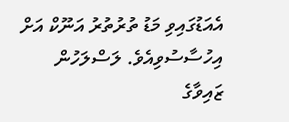އެއަޑުގައިވި މަޑު ތުރުތުރު އަނޫކް އަށް އިހުސާސުވިއެވެ. ލަސްލަހުން ޒައިވާގެ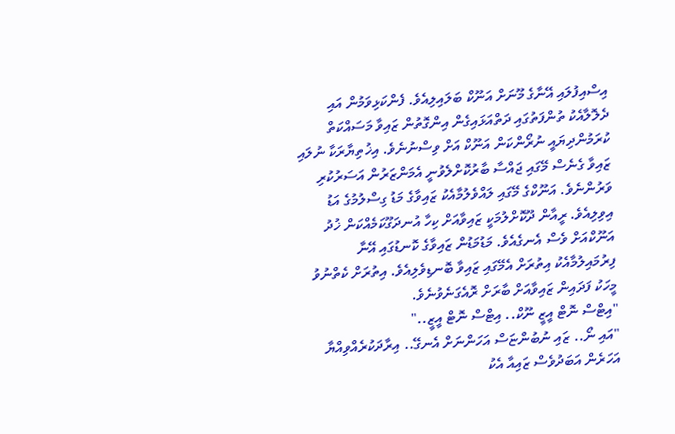އިސްއިފުލައި އޭނާގެ މޫނަށް އަނޫކް ބަލައިލިއެވެ. ފެންކަޅިވަމުން އައި ދެލޮލާއެކު ތުންފަތުގައި ދަތްއަޅައިގެން އިންގޮތުން ޒައިވާ މަސައްކަތް ކުރަމުންދިޔައީ ނުރޯންކަން އަނޫކް އަށް ވިސްނުނެވެ. އިޚުތިޔާރަކާ ނުލައި ޒައިވާ ގެނެސް މޭގައި ޖައްސާ ބާރުކޮށްލެވުނީ އެމަންޒަރުން އަސަރުކުރި ވަރުންނެވެ. އަނޫކްގެ މޭގައި ލައްވެލުމާއެކު ޒައިވާގެ މަޑު ގިސްލުމުގެ އަޑު އިވިލިއެވެ. ރީއާން ދޫކޮށްލުމަކީ ޒައިވާއަށް ކިހާ އުނދަގޫކަމެއްކަން ޚުދު އަނޫކްއަށް ވެސް އެނގެއެވެ. މަޑުމަޑުން ޒައިވާގެ ކޮނޑުގައި އޭނާ ފިރުމައިލުމާއެކު އިތުރަށް އެމޭގައި ޒައިވާ ބޮނޑިވެލިއެވެ. އިތުރަށް ކެތްނުވު މީހަކު ފަދައިން ޒައިވާއަށް ބާރަށް ރޮއެގަނެވުނެވެ.
"އިޓްސް ނޮޓް އީޒީ ނޫކް.. އިޓްސް ނޮޓް އީޒީ.."
"އައި ނޯ.. ޒައި ނުބުންޏަސް އަހަންނަށް އެނގޭ.. އިރާދަކުރެއްވިއްޔާ އަހަރެން އަބަދުވެސް ޒައިއާ އެކު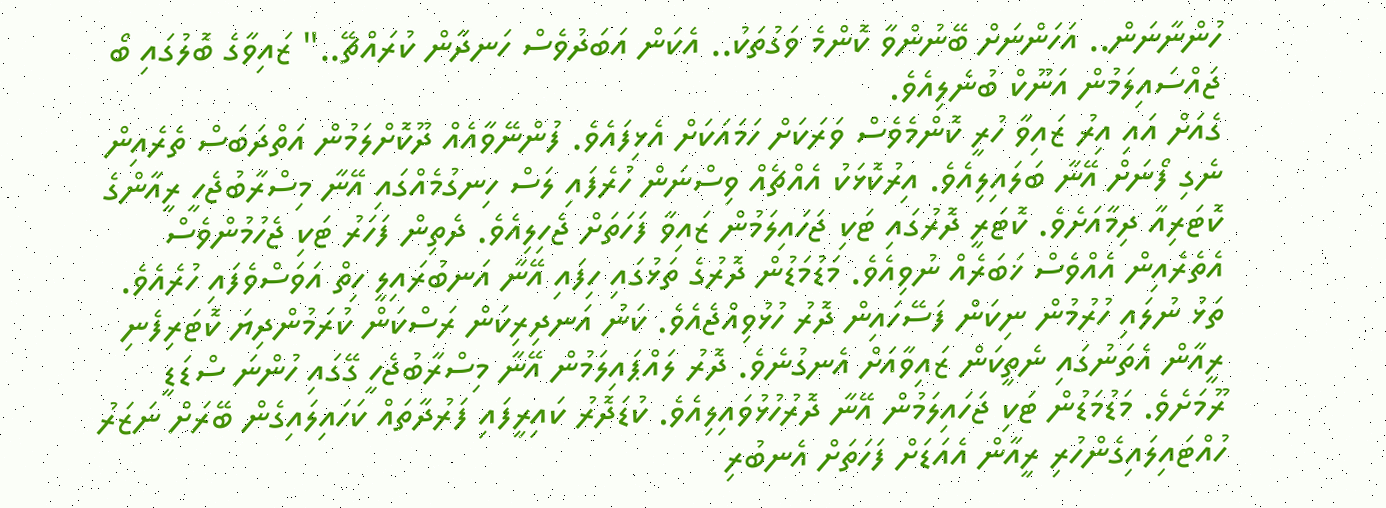ހުންނާނަން.. އަހަންނަށް ބޭނުންވާ ކޮންމެ ވަގުތަކު.. އެކަން އަބަދުވެސް ހަނދާން ކުރައްޗޭ.." ޒައިވާގެ ބޮލުގައި ބޯ ޖައްސައިލަމުން އަނޫކް ބުނެލިއެވެ.
ގެއަށް އައި އިރު ޒައިވާ ހުރީ ކޮންމެވެސް ވަރަކަށް ހަމައަކަށް އެޅިފައެވެ. ފުންނޭވާއެއް ދޫކޮށްލަމުން އަތްދަބަސް ތެރެއިން ނެގި ފޯނަށް އޭނާ ބަލައިލިއެވެ. އިރުކޮޅަކު އެއްޗެއް ވިސްނަން ހުރެފައި ލަސް ހިނގުމެއްގައި އޭނާ މިސްރާބުޖެހީ ރީއާންގެ ކޮޓަރިއާ ދިމާއަށެވެ. ކޮޓަރީ ދޮރުގައި ޓަކި ޖަހައިލަމުން ޒައިވާ ފަހަތަށް ޖެހިލިއެވެ. ދެތިން ފަހަރު ޓަކި ޖެހުމުންވެސް އެތެރެއިން އެއްވެސް ޚަބަރެއް ނުވިއެވެ. މަޑުމަޑުން ދޮރުގެ ތަޅުގައި ހިފައި އޭނާ އަނބުރައިލީ ހިތް އަވަސްވެފައި ހުރެއެވެ. ތަޅު ނުލައި ހުރުމުން ނިކަން ފަސޭހައިން ދޮރު ހުޅުވިއްޖެއެވެ. ކަނު އަނދިރިކަން ރަސްކަން ކުރަމުންދިޔަ ކޮޓަރިފެނި ރީއާން އެތަނުގައި ނެތީކަން ޒައިވާއަށް އެނގުނެވެ. ދޮރު ލައްޕައިލަމުން އޭނާ މިސްރާބުޖެހީ ގޭގައި ހުންނަ ސްޑަޑީ ރޫމަށެވެ. މަޑުމަޑުން ޓަކި ޖަހައިލަމުން އޭނާ ދޮރުހުޅުވައިލިއެވެ. ކުޑަދޮރު ކައިރީފައި ފަރުދާތައް ކަހައިލައިގެން ބޭރަށް ނަޒަރު ހުއްޓައިލައިގެންހުރި ރީއާން އެއަޑަށް ފަހަތަށް އެނބުރި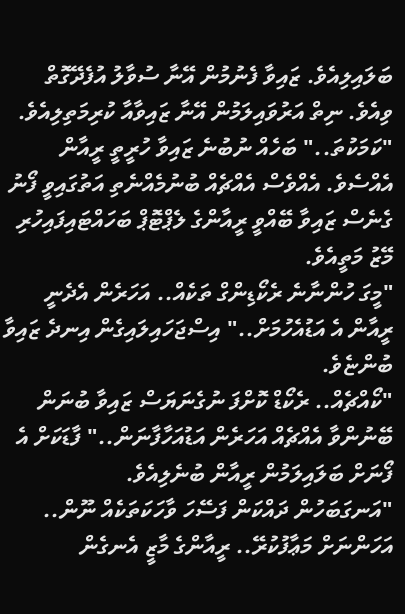ބަލައިލިއެވެ. ޒައިވާ ފެނުމުން އޭނާ ސުވާލު އުފެދޭގޮތް ވިއެވެ. ނިތް އަރުވައިލަމުން އޭނާ ޒައިވާއާ ކުރިމަތިލިއެވެ.
"ކަމަކުތަ.." ބަހެއް ނުބުނެ ޒައިވާ ހުރީތީ ރީއާން އެއްސެވެ. އެއްވެސް އެއްޗެއް ބުނުމެއްނެތި އަތުގައިވީ ފޯނު ގެނެސް ޒައިވާ ބޭއްވީ ރީއާންގެ ލެޕްޓޮޕް ބަހައްޓައިފައިހުރި މޭޒު މަތީއެވެ.
"މީގަ ހުންނާނެ ރެކޯޑިންގް ތަކެއް.. އަހަރެން އެދެނީ ރީއާން އެ އަޑުއެހުމަށް.." އިސްޖަހައިލައިގެން އިނދެ ޒައިވާ ބުންޏެވެ.
"ކޯއްޗެއް.. ރެކޯޑް ކޮށްފަ ނުގެނަޔަސް ޒައިވާ ބުނަން ބޭނުންވާ އެއްޗެއް އަހަރެން އަޑުއަހާފާނަން.." ފާޑަކަށް އެ ފޯނަށް ބަލައިލަމުން ރީއާން ބުނެލިއެވެ.
"އަނގަބަހުން ދައްކަން ފަސޭހަ ވާހަކަތަކެއް ނޫން.. އަހަންނަށް މަޢާފުކުރޭ.. ރީއާންގެ މާޒީ އެނގެން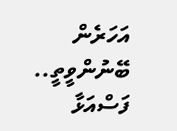އަހަރެން ބޭނުންވީތީ.. ފަސްއަޅާ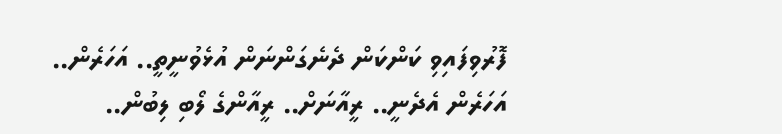ފޮރުވިފައިވި ކަންކަން ދެނެގަންނަން އުޅެވުނީތީ.. އަހަރެން.. އަހަރެން އެދެނީ.. ރީއާނަށް.. ރީއާންގެ ލޯބި ލިބުން..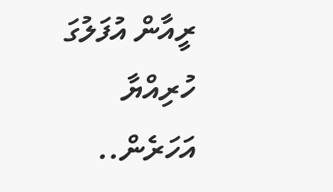ރީއާން އުފަލުގަ ހުރިއްޔާ އަހަރެން..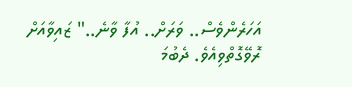އަހަރެންވެސް.. ވަރަށް.. އުފާ ވާނެ.." ޒައިވާއަށް ރޮވޭގޮތްވިއެވެ. ދެބުމަ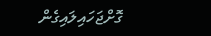ގޮށްޖަހައިލައިގެން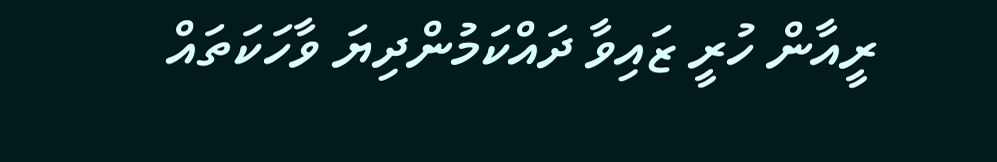ރީއާން ހުރީ ޒައިވާ ދައްކަމުންދިޔަ ވާހަކަތައް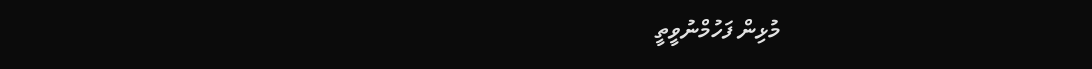މުޅިން ފަހުމްނުވީތީ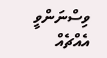ވިސްނަންވީ އެއްޗެއް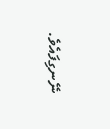ނޭނގިފައެވެ.